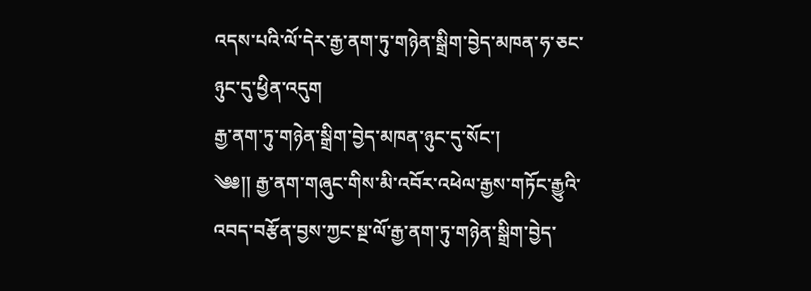འདས་པའི་ལོ་དེར་རྒྱ་ནག་ཏུ་གཉེན་སྒྲིག་བྱེད་མཁན་ཧ་ཅང་ཉུང་དུ་ཕྱིན་འདུག
རྒྱ་ནག་ཏུ་གཉེན་སྒྲིག་བྱེད་མཁན་ཉུང་དུ་སོང་།
༄༅།། རྒྱ་ནག་གཞུང་གིས་མི་འབོར་འཕེལ་རྒྱས་གཏོང་རྒྱུའི་འབད་བརྩོན་བྱས་ཀྱང་སྔ་ལོ་རྒྱ་ནག་ཏུ་གཉེན་སྒྲིག་བྱེད་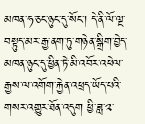མཁན་ཧ་ཅང་ཉུང་དུ་སོང་། དེ་ནི་ལོ་ལྔ་བསྟུད་མར་རྒྱ་ནག་ཏུ་གཉེན་སྒྲིག་བྱེད་མཁན་ཉུང་དུ་ཕྱིན་ཏེ་མི་འབོར་འཕེལ་རྒྱས་ལ་འགོག་རྐྱེན་འཕྲད་ཡོད་པའི་གསར་འགྱུར་ཐོན་འདུག ཕྱི་ཟླ་༢་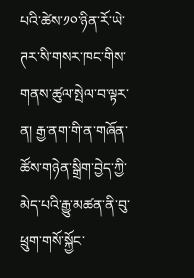པའི་ཚེས་༡༠་ཉིན་རོ་ཡེ་ཊར་སི་གསར་ཁང་གིས་གནས་ཚུལ་སྤེལ་བ་ལྟར་ན། རྒྱ་ནག་གི་ན་གཞོན་ཚོས་གཉེན་སྒྲིག་བྱེད་ཀྱི་མེད་པའི་རྒྱུ་མཚན་ནི་བུ་ཕྲུག་གསོ་སྐྱོང་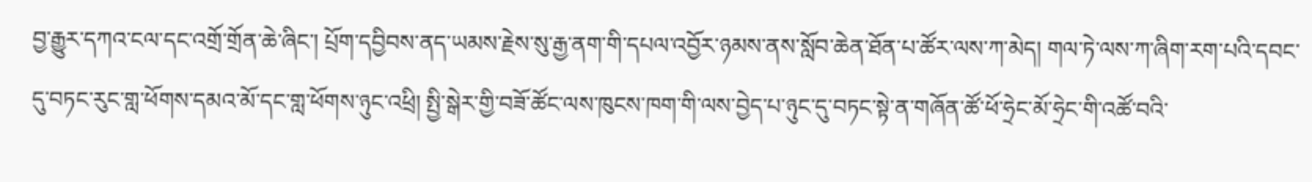བྱ་རྒྱུར་དཀའ་ངལ་དང་འགྲོ་གྲོན་ཆེ་ཞིང་། པྲོག་དབྱིབས་ནད་ཡམས་རྗེས་སུ་རྒྱ་ནག་གི་དཔལ་འབྱོར་ཉམས་ནས་སློབ་ཆེན་ཐོན་པ་ཚོར་ལས་ཀ་མེད། གལ་ཏེ་ལས་ཀ་ཞིག་རག་པའི་དབང་དུ་བཏང་རུང་གླ་ཕོགས་དམའ་མོ་དང་གླ་ཕོགས་ཉུང་འཕྲི། སྤྱི་སྒེར་གྱི་བཟོ་ཚོང་ལས་ཁུངས་ཁག་གི་ལས་བྱེད་པ་ཉུང་དུ་བཏང་སྟེ་ན་གཞོན་ཚོ་ཕོ་ཧྲེང་མོ་ཧྲེང་གི་འཚོ་བའི་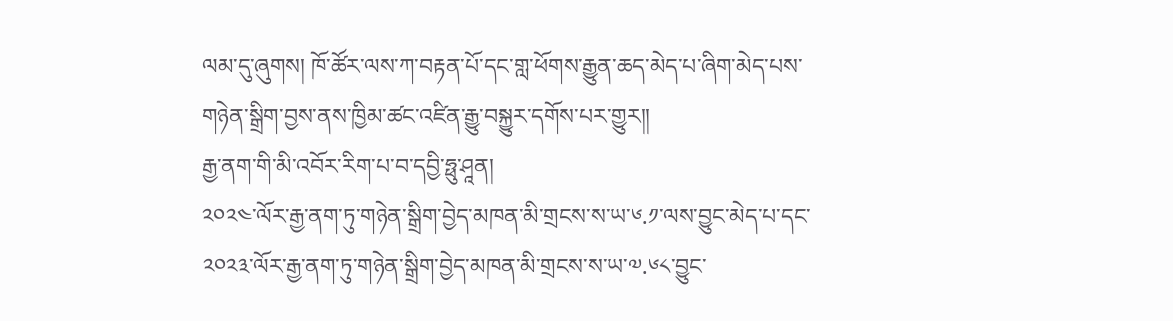ལམ་དུ་ཞུགས། ཁོ་ཚོར་ལས་ཀ་བརྟན་པོ་དང་གླ་ཕོགས་རྒྱུན་ཆད་མེད་པ་ཞིག་མེད་པས་གཉེན་སྒྲིག་བྱས་ནས་ཁྱིམ་ཚང་འཛིན་རྒྱུ་བསྐྱུར་དགོས་པར་གྱུར།།
རྒྱ་ནག་གི་མི་འབོར་རིག་པ་བ་དབྱི་ཧྥུ་ཤཱན།
༢༠༢༤་ལོར་རྒྱ་ནག་ཏུ་གཉེན་སྒྲིག་བྱེད་མཁན་མི་གྲངས་ས་ཡ་༦.༡་ལས་བྱུང་མེད་པ་དང་༢༠༢༣་ལོར་རྒྱ་ནག་ཏུ་གཉེན་སྒྲིག་བྱེད་མཁན་མི་གྲངས་ས་ཡ་༧.༦༨་བྱུང་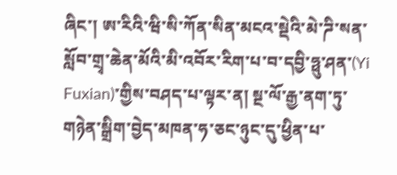ཞིང་། ཨ་རིའི་ཝི་སི་ཀོན་སིན་མངའ་སྡེའི་མེ་ཌི་སན་སློབ་གྲྭ་ཆེན་མོའི་མི་འབོར་རིག་པ་བ་དབྱི་ཧྥུ་ཤན་(Yi Fuxian)་གྱིས་བཤད་པ་ལྟར་ན། སྔ་ལོ་རྒྱ་ནག་ཏུ་གཉེན་སྒྲིག་བྱེད་མཁན་ཧ་ཅང་ཉུང་དུ་ཕྱིན་པ་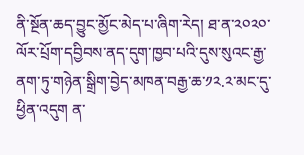ནི་སྔོན་ཆད་བྱུང་མྱོང་མེད་པ་ཞིག་རེད། ཐ་ན་༢༠༢༠་ལོར་པྲོག་དབྱིབས་ནད་དུག་ཁྱབ་པའི་དུས་སུའང་རྒྱ་ནག་ཏུ་གཉེན་སྒྲིག་བྱེད་མཁན་བརྒྱ་ཆ་༡༢.༢་མང་དུ་ཕྱིན་འདུག ན་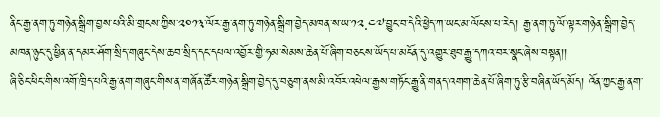ནིང་རྒྱ་ནག་ཏུ་གཉེན་སྒྲིག་བྱས་པའི་མི་གྲངས་ཀྱིས་༢༠༡༣་ལོར་རྒྱ་ནག་ཏུ་གཉེན་སྒྲིག་བྱེད་མཁན་ས་ཡ་༡༢.༤༧་བྱུང་བ་དེའི་ཕྱེད་ཀ་ཡང་མ་ལོངས་པ་རེད། རྒྱ་ནག་ཏུ་ལོ་ལྟར་གཉེན་སྒྲིག་བྱེད་མཁན་ཉུང་དུ་ཕྱིན་ན་དམར་ཤོག་སྲིད་གཞུང་དེས་ཆབ་སྲིད་དང་དཔལ་འབྱོར་གྱི་ཧམ་སེམས་ཆེན་པོ་ཞིག་བཅངས་ཡོད་པ་མངོན་དུ་འགྱུར་ཐུབ་རྒྱུ་དཀའ་བར་སྣང་ཞེས་བསྟན།།
ཞི་ཅིང་ཕིང་གིས་འགོ་ཁྲིད་པའི་རྒྱ་ནག་གཞུང་གིས་ན་གཞོན་ཚོར་གཉེན་སྒྲིག་བྱེད་དུ་བཅུག་ནས་མི་འབོར་འཕེལ་རྒྱས་གཏོང་རྒྱུ་ནི་གནད་འགག་ཆེན་པོ་ཞིག་ཏུ་རྩི་བཞིན་ཡོད་མོད། འོན་ཀྱང་རྒྱ་ནག་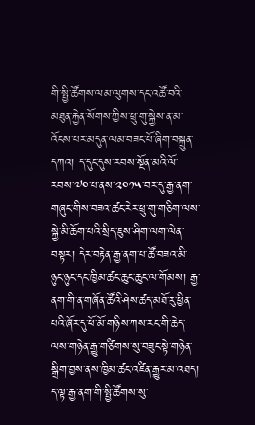གི་སྤྱི་ཚོགས་ལམ་ལུགས་དང་འཚོ་བའི་མཐུན་རྐྱེན་སོགས་ཀྱིས་ཕྲུ་གུ་སྐྱེས་ན་མ་འོངས་པར་མདུན་ལམ་བཟང་པོ་ཞིག་བསྐྲུན་དཀའ། ད་དུང་དུས་རབས་སྔོན་མའི་ལོ་རབས་༧༠་པ་ནས་༢༠༡༥་བར་དུ་རྒྱ་ནག་གཞུང་གིས་བཟའ་ཚང་རེར་ཕྲུ་གུ་གཅིག་ལས་སྐྱེ་མི་ཆོག་པའི་སྲིད་ཇུས་ཤིག་ལག་ལེན་བསྟར། དེར་བརྟེན་རྒྱ་ནག་པ་ཚོ་བཟའ་མི་ཉུང་ཉུང་དང་ཁྱིམ་ཚང་ཆུང་ཆུང་ལ་གོམས། རྒྱ་ནག་གི་ན་གཞོན་ཚོའི་ཤེས་ཚད་མཐོ་རུ་ཕྱིན་པའི་ཞོར་དུ་ཕོ་མོ་གཉིས་ཀས་རང་གི་ཆེད་ལས་གཉེན་རྒྱུ་གཙིགས་སུ་བཟུང་སྟེ་གཉེན་སྒྲིག་བྱས་ནས་ཁྱིམ་ཚང་འཛིན་རྒྱུར་མ་འཐད། ད་ལྟ་རྒྱ་ནག་གི་སྤྱི་ཚོགས་སུ་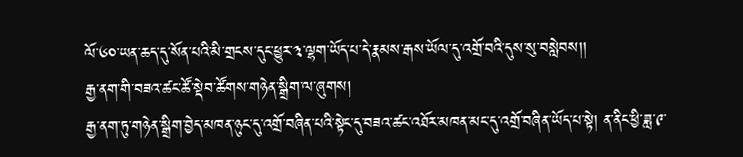ལོ་༦༠་ཡན་ཆད་དུ་སོན་པའི་མི་གྲངས་དུང་ཕྱུར་༣་ལྷག་ཡོད་པ་དེ་རྣམས་རྒས་ཡོལ་དུ་འགྲོ་བའི་དུས་སུ་བསླེབས།།
རྒྱ་ནག་གི་བཟའ་ཚང་ཚོ་སྡེབ་ཚོགས་གཉེན་སྒྲིག་ལ་ཞུགས།
རྒྱ་ནག་ཏུ་གཉེན་སྒྲིག་བྱེད་མཁན་ཉུང་དུ་འགྲོ་བཞིན་པའི་སྟེང་དུ་བཟའ་ཚང་འཐོར་མཁན་མང་དུ་འགྲོ་བཞིན་ཡོད་པ་སྟེ། ན་ནིང་ཕྱི་ཟླ་༩་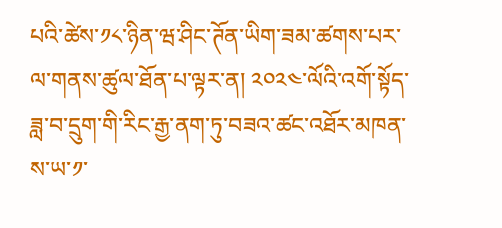པའི་ཚེས་༡༨་ཉིན་ཝ་ཤིང་ཊོན་ཡིག་ཟམ་ཚགས་པར་ལ་གནས་ཚུལ་ཐོན་པ་ལྟར་ན། ༢༠༢༤་ལོའི་འགོ་སྟོད་ཟླ་བ་དྲུག་གི་རིང་རྒྱ་ནག་ཏུ་བཟའ་ཚང་འཐོར་མཁན་ས་ཡ་༡་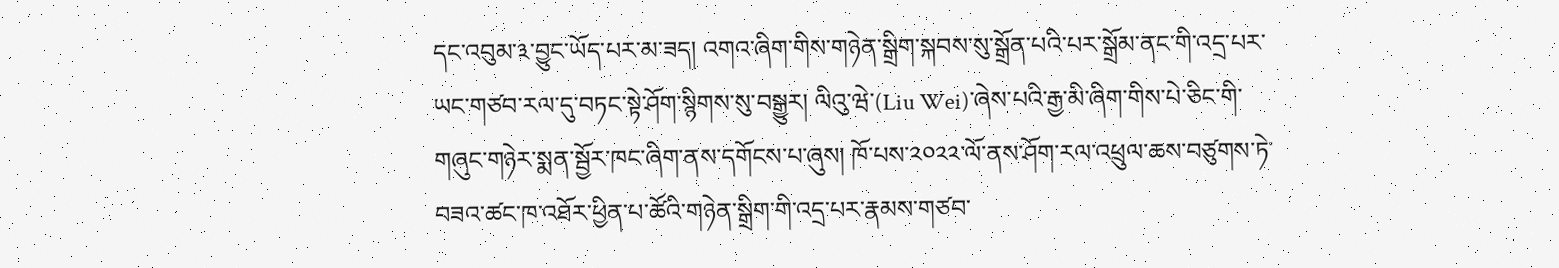དང་འབུམ་༣་བྱུང་ཡོད་པར་མ་ཟད། འགའ་ཞིག་གིས་གཉེན་སྒྲིག་སྐབས་སུ་སྒྲོན་པའི་པར་སྒྲོམ་ནང་གི་འདྲ་པར་ཡང་གཙབ་རལ་དུ་བཏང་སྟེ་ཤོག་སྙིགས་སུ་བསྒྱུར། ལིའུ་ཝེ་(Liu Wei)་ཞེས་པའི་རྒྱ་མི་ཞིག་གིས་པེ་ཅིང་གི་གཞུང་གཉེར་སྨན་སྦྱོར་ཁང་ཞིག་ནས་དགོངས་པ་ཞུས། ཁོ་པས་༢༠༢༢་ལོ་ནས་ཤོག་རལ་འཕྲུལ་ཆས་བཙུགས་ཏེ་བཟའ་ཚང་ཁ་འཐོར་ཕྱིན་པ་ཚོའི་གཉེན་སྒྲིག་གི་འདྲ་པར་རྣམས་གཙབ་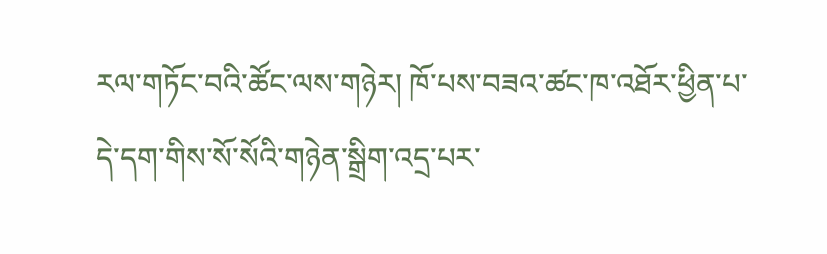རལ་གཏོང་བའི་ཚོང་ལས་གཉེར། ཁོ་པས་བཟའ་ཚང་ཁ་འཐོར་ཕྱིན་པ་དེ་དག་གིས་སོ་སོའི་གཉེན་སྒྲིག་འདྲ་པར་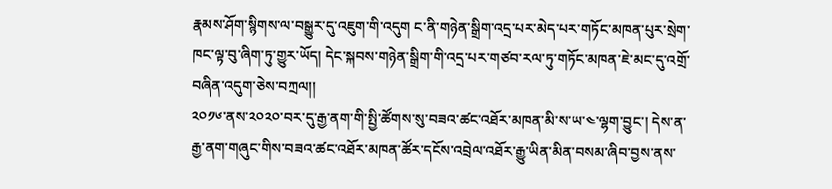རྣམས་ཤོག་སྙིགས་ལ་བསྒྱུར་དུ་འཇུག་གི་འདུག ང་ནི་གཉེན་སྒྲིག་འདྲ་པར་མེད་པར་གཏོང་མཁན་པུར་སྲེག་ཁང་ལྟ་བུ་ཞིག་ཏུ་གྱུར་ཡོད། དེང་སྐབས་གཉེན་སྒྲིག་གི་འདྲ་པར་གཙབ་རལ་ཏུ་གཏོང་མཁན་ཇེ་མང་དུ་འགྲོ་བཞིན་འདུག་ཅེས་བཀྲལ།།
༢༠༡༦་ནས་༢༠༢༠་བར་དུ་རྒྱ་ནག་གི་སྤྱི་ཚོགས་སུ་བཟའ་ཚང་འཐོར་མཁན་མི་ས་ཡ་༤་ལྷག་བྱུང་། དེས་ན་རྒྱ་ནག་གཞུང་གིས་བཟའ་ཚང་འཐོར་མཁན་ཚོར་དངོས་འབྲེལ་འཐོར་རྒྱུ་ཡིན་མིན་བསམ་ཞིབ་བྱས་ནས་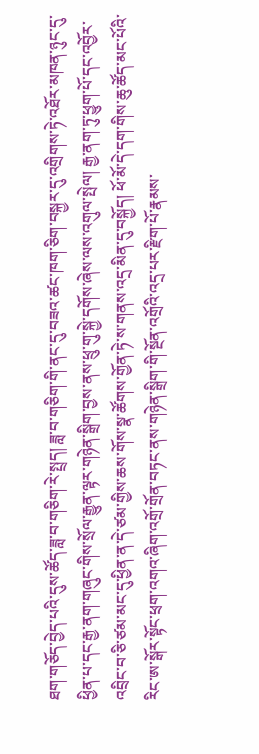ཐག་གཅོད་བྱེད་པའི་དུས་ཚོད་ཟླ་བ་གཅིག་རེ་སྤྲད། ཟླ་བ་གཅིག་གི་ནང་དུ་བཟའ་ཚང་ཁག་ཅིག་བསྐྱར་དུ་འགྲིགས་ཏེ་འཐོར་མཁན་ཉུང་དུ་ཕྱིན་པ་དང་རྒྱ་ནག་གཞུང་གིས་སྲོལ་རྒྱུན་ལྟར་གཉེན་སྒྲིག་བྱས་ནས་ཕྲུ་གུ་སྐྱེ་དགོས་ཞེས་ལས་འགུལ་སྤེལ། རྒྱ་ནག་ཏུ་ཕྱུག་པོ་དང་འབྱོར་འབྲིང་བ་ཅི་ཙམ་མང་དུ་ཕྱིན་ན་དེ་ཙམ་གྱིས་ཆས་གོས་སྣ་ཚོགས་གྱོན་ཏེ་ས་གནས་འདྲ་མིན་དུ་བསྐྱོད། ཕོ་མོ་དེ་དག་གིས་ཆུ་ཚོད་མང་པོའི་རིང་ཨ་སྒོར་སྟོང་ཕྲག་འགའ་ཞིག་འགྲོ་གྲོན་བཏང་ནས་གཉེན་སྒྲིག་གི་སྔོན་འགྲོའི་འདྲ་པར་རྫིག་པོ་རྣམས་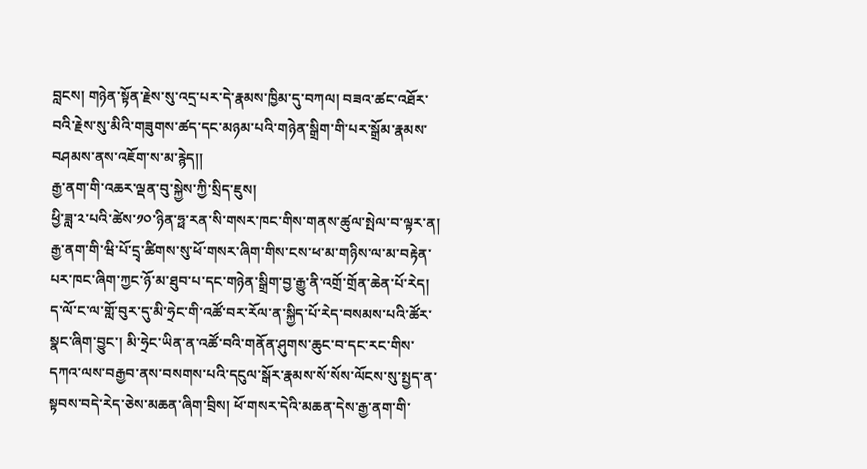བླངས། གཉེན་སྟོན་རྗེས་སུ་འདྲ་པར་དེ་རྣམས་ཁྱིམ་དུ་བཀལ། བཟའ་ཚང་འཐོར་བའི་རྗེས་སུ་མིའི་གཟུགས་ཚད་དང་མཉམ་པའི་གཉེན་སྒྲིག་གི་པར་སྒྲོམ་རྣམས་བཤམས་ནས་འཇོག་ས་མ་རྙེད།།
རྒྱ་ནག་གི་འཆར་ལྡན་བུ་སྐྱེས་ཀྱི་སྲིད་ཇུས།
ཕྱི་ཟླ་༢་པའི་ཚེས་༡༠་ཉིན་ཧྥ་རན་སི་གསར་ཁང་གིས་གནས་ཚུལ་སྤེལ་བ་ལྟར་ན། རྒྱ་ནག་གི་ཝི་པོ་དྲྭ་ཚིགས་སུ་ཕོ་གསར་ཞིག་གིས་ངས་ཕ་མ་གཉིས་ལ་མ་བརྟེན་པར་ཁང་ཞིག་ཀྱང་ཉོ་མ་ཐུབ་པ་དང་གཉེན་སྒྲིག་བྱ་རྒྱུ་ནི་འགྲོ་གྲོན་ཆེན་པོ་རེད། ད་ལོ་ང་ལ་གློ་བུར་དུ་མི་ཧྲེང་གི་འཚོ་བར་རོལ་ན་སྐྱིད་པོ་རེད་བསམས་པའི་ཚོར་སྣང་ཞིག་བྱུང་། མི་ཧྲེང་ཡིན་ན་འཚོ་བའི་གནོན་ཤུགས་ཆུང་བ་དང་རང་གིས་དཀའ་ལས་བརྒྱབ་ནས་བསགས་པའི་དངུལ་སྒོར་རྣམས་སོ་སོས་ལོངས་སུ་སྤྱད་ན་སྟབས་བདེ་རེད་ཅེས་མཆན་ཞིག་བྲིས། ཕོ་གསར་དེའི་མཆན་དེས་རྒྱ་ནག་གི་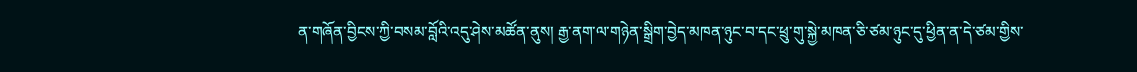ན་གཞོན་བྱིངས་ཀྱི་བསམ་བློའི་འདུ་ཤེས་མཚོན་ནུས། རྒྱ་ནག་ལ་གཉེན་སྒྲིག་བྱེད་མཁན་ཉུང་བ་དང་ཕྲུ་གུ་སྐྱེ་མཁན་ཅི་ཙམ་ཉུང་དུ་ཕྱིན་ན་དེ་ཙམ་གྱིས་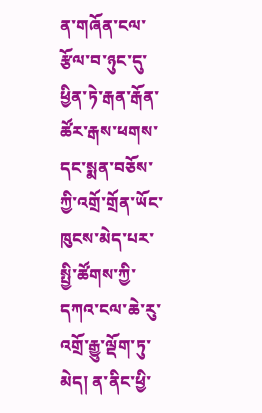ན་གཞོན་ངལ་རྩོལ་བ་ཉུང་དུ་ཕྱིན་ཏེ་རྒན་རྒོན་ཚོར་རྒས་ཕགས་དང་སྨན་བཅོས་ཀྱི་འགྲོ་གྲོན་ཡོང་ཁུངས་མེད་པར་སྤྱི་ཚོགས་ཀྱི་དཀའ་ངལ་ཆེ་རུ་འགྲོ་རྒྱུ་ལྡོག་ཏུ་མེད། ན་ནིང་ཕྱི་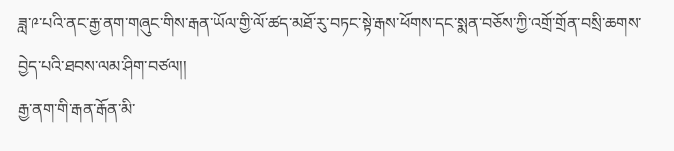ཟླ་༩་པའི་ནང་རྒྱ་ནག་གཞུང་གིས་རྒན་ཡོལ་གྱི་ལོ་ཚད་མཐོ་རུ་བཏང་སྟེ་རྒས་ཕོགས་དང་སྨན་བཅོས་ཀྱི་འགྲོ་གྲོན་བསྲི་ཆགས་བྱེད་པའི་ཐབས་ལམ་ཤིག་བཙལ།།
རྒྱ་ནག་གི་རྒན་རྒོན་མི་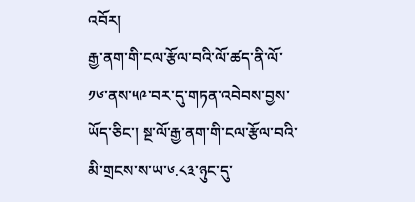འབོར།
རྒྱ་ནག་གི་ངལ་རྩོལ་བའི་ལོ་ཚད་ནི་ལོ་༡༦་ནས་༥༩་བར་དུ་གཏན་འབེབས་བྱས་ཡོད་ཅིང་། སྔ་ལོ་རྒྱ་ནག་གི་ངལ་རྩོལ་བའི་མི་གྲངས་ས་ཡ་༦.༨༣་ཉུང་དུ་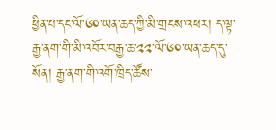ཕྱིན་པ་དང་ལོ་༦༠་ཡན་ཆད་ཀྱི་མི་གྲངས་འཕར། ད་ལྟ་རྒྱ་ནག་གི་མི་འབོར་བརྒྱ་ཆ་༢༢་ལོ་༦༠་ཡན་ཆད་དུ་སོན། རྒྱ་ནག་གི་འགོ་ཁྲིད་ཚོས་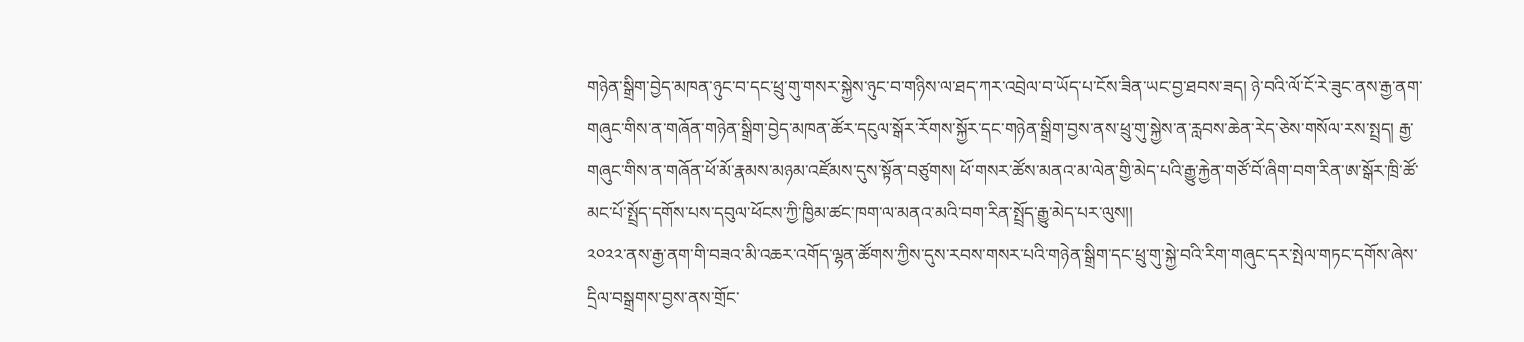གཉེན་སྒྲིག་བྱེད་མཁན་ཉུང་བ་དང་ཕྲུ་གུ་གསར་སྐྱེས་ཉུང་བ་གཉིས་ལ་ཐད་ཀར་འབྲེལ་བ་ཡོད་པ་ངོས་ཟིན་ཡང་བྱ་ཐབས་ཟད། ཉེ་བའི་ལོ་ངོ་རེ་ཟུང་ནས་རྒྱ་ནག་གཞུང་གིས་ན་གཞོན་གཉེན་སྒྲིག་བྱེད་མཁན་ཚོར་དངུལ་སྒོར་རོགས་སྐྱོར་དང་གཉེན་སྒྲིག་བྱས་ནས་ཕྲུ་གུ་སྐྱེས་ན་རླབས་ཆེན་རེད་ཅེས་གསོལ་རས་སྤྲད། རྒྱ་གཞུང་གིས་ན་གཞོན་ཕོ་མོ་རྣམས་མཉམ་འཛོམས་དུས་སྟོན་བཙུགས། ཕོ་གསར་ཚོས་མནའ་མ་ལེན་གྱི་མེད་པའི་རྒྱུ་རྐྱེན་གཙོ་བོ་ཞིག་བག་རིན་ཨ་སྒོར་ཁྲི་ཚོ་མང་པོ་སྤྲོད་དགོས་པས་དབུལ་ཕོངས་ཀྱི་ཁྱིམ་ཚང་ཁག་ལ་མནའ་མའི་བག་རིན་སྤྲོད་རྒྱུ་མེད་པར་ལུས།།
༢༠༢༢་ནས་རྒྱ་ནག་གི་བཟའ་མི་འཆར་འགོད་ལྷན་ཚོགས་ཀྱིས་དུས་རབས་གསར་པའི་གཉེན་སྒྲིག་དང་ཕྲུ་གུ་སྐྱེ་བའི་རིག་གཞུང་དར་སྤེལ་གཏང་དགོས་ཞེས་དྲིལ་བསྒྲགས་བྱས་ནས་གྲོང་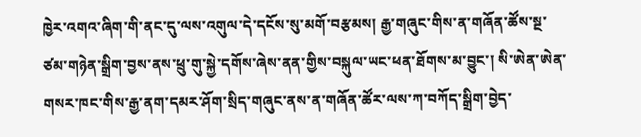ཁྱེར་འགའ་ཞིག་གི་ནང་དུ་ལས་འགུལ་དེ་དངོས་སུ་མགོ་བརྩམས། རྒྱ་གཞུང་གིས་ན་གཞོན་ཚོས་སྔ་ཙམ་གཉེན་སྒྲིག་བྱས་ནས་ཕྲུ་གུ་སྐྱེ་དགོས་ཞེས་ནན་གྱིས་བསྐུལ་ཡང་ཕན་ཐོགས་མ་བྱུང་། སི་ཨེན་ཨེན་གསར་ཁང་གིས་རྒྱ་ནག་དམར་ཤོག་སྲིད་གཞུང་ནས་ན་གཞོན་ཚོར་ལས་ཀ་བཀོད་སྒྲིག་བྱེད་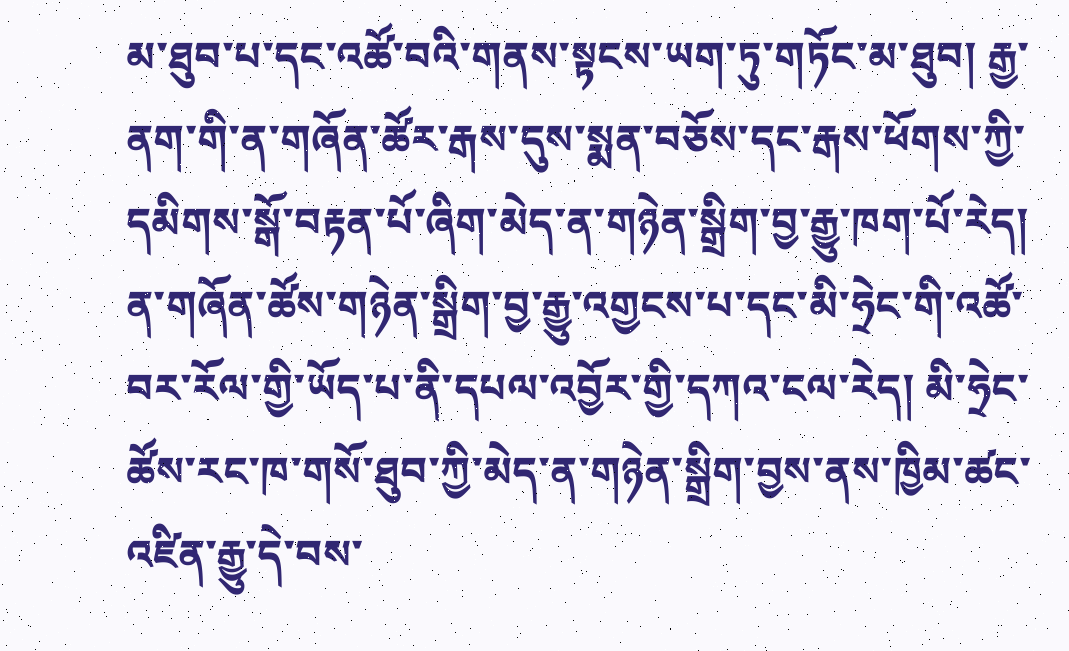མ་ཐུབ་པ་དང་འཚོ་བའི་གནས་སྟངས་ཡག་ཏུ་གཏོང་མ་ཐུབ། རྒྱ་ནག་གི་ན་གཞོན་ཚོར་རྒས་དུས་སྨན་བཅོས་དང་རྒས་ཕོགས་ཀྱི་དམིགས་སྒོ་བརྟན་པོ་ཞིག་མེད་ན་གཉེན་སྒྲིག་བྱ་རྒྱུ་ཁག་པོ་རེད། ན་གཞོན་ཚོས་གཉེན་སྒྲིག་བྱ་རྒྱུ་འགྱངས་པ་དང་མི་ཧྲེང་གི་འཚོ་བར་རོལ་གྱི་ཡོད་པ་ནི་དཔལ་འབྱོར་གྱི་དཀའ་ངལ་རེད། མི་ཧྲེང་ཚོས་རང་ཁ་གསོ་ཐུབ་ཀྱི་མེད་ན་གཉེན་སྒྲིག་བྱས་ནས་ཁྱིམ་ཚང་འཛིན་རྒྱུ་དེ་བས་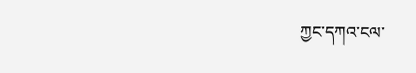ཀྱང་དཀའ་ངལ་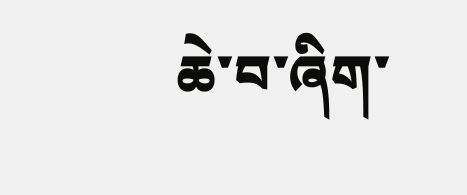ཆེ་བ་ཞིག་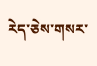རེད་ཅེས་གསར་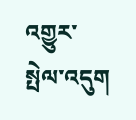འགྱུར་སྤེལ་འདུག